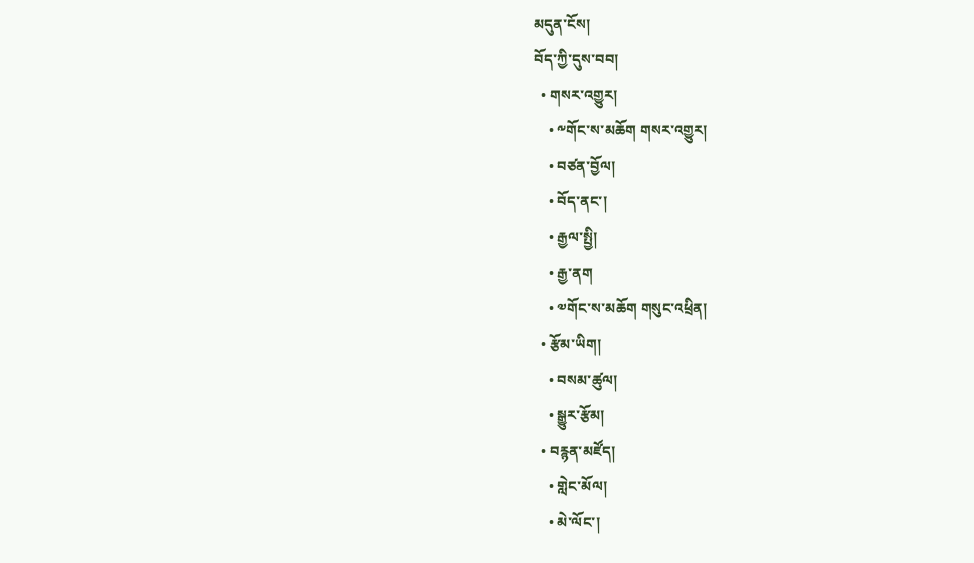མདུན་ངོས།
བོད་ཀྱི་དུས་བབ།
  • གསར་འགྱུར།
    • ༸གོང་ས་མཆོག གསར་འགྱུར།
    • བཙན་བྱོལ།
    • བོད་ནང་།
    • རྒྱལ་སྤྱི།
    • རྒྱ་ནག
    • ༧གོང་ས་མཆོག གསུང་འཕྲིན།
  • རྩོམ་ཡིག།
    • བསམ་ཚུལ།
    • སྒྱུར་རྩོམ།
  • བརྙན་མཛོད།
    • གླེང་མོལ།
    • མེ་ལོང་།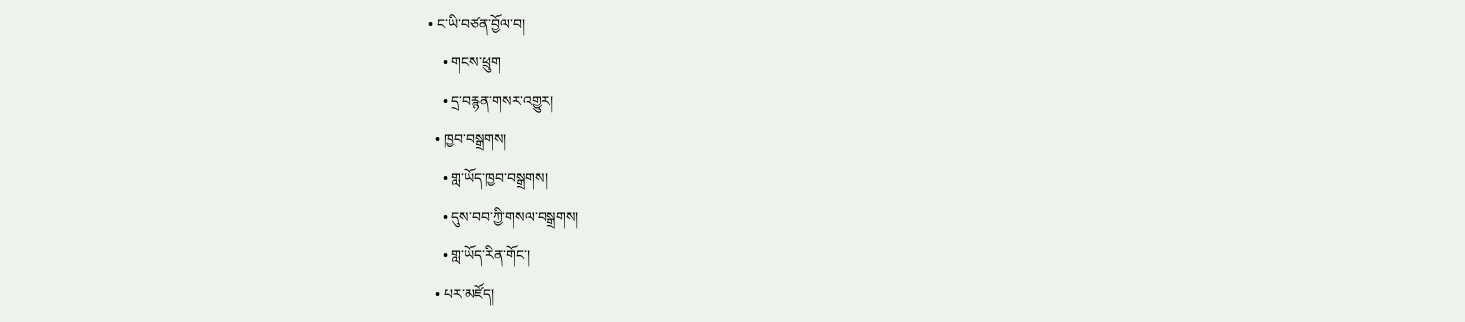• ང་ཡི་བཙན་བྱོལ་བ།
    • གངས་ཕྲུག
    • དྲ་བརྙན་གསར་འགྱུར།
  • ཁྱབ་བསྒྲགས།
    • གླ་ཡོད་ཁྱབ་བསྒྲགས།
    • དུས་བབ་ཀྱི་གསལ་བསྒྲགས།
    • གླ་ཡོད་རིན་གོང་།
  • པར་མཛོད།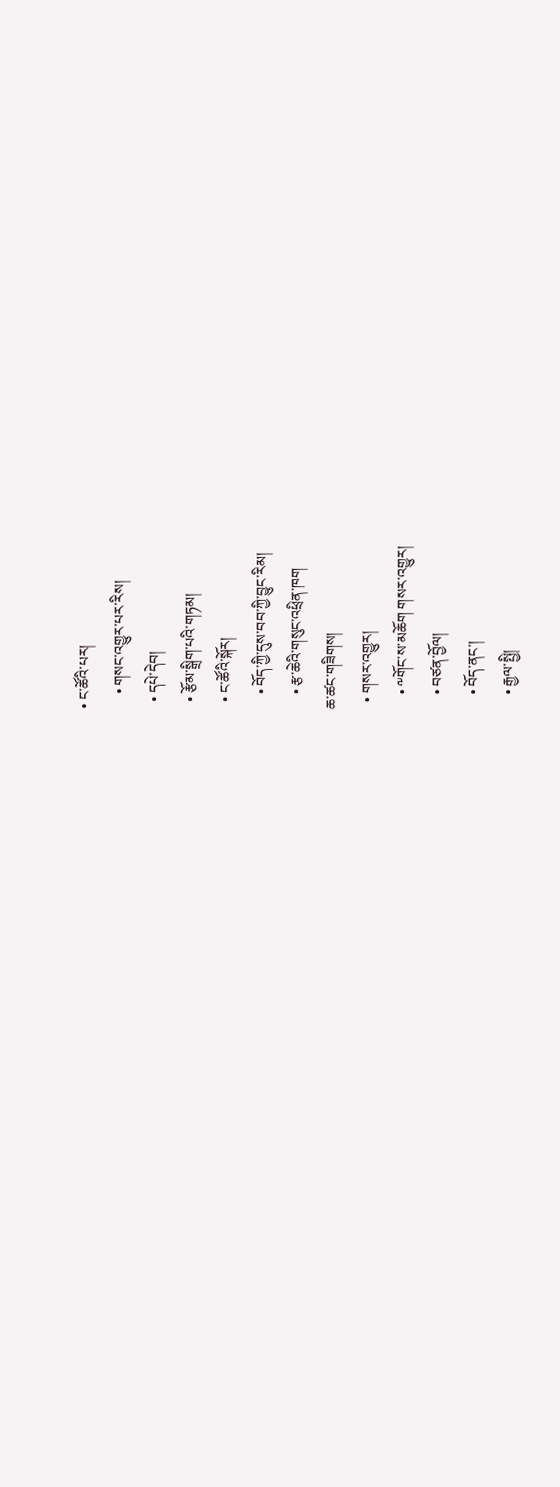• ང་ཚོའི་པར།
    • གསང་འགྱུར་པར་རིས།
  • དཔེ་དེབ།
  • རྩོམ་སྒྲིག་པའི་གཏམ།
  • ང་ཚོའི་སྐོར།
    • བོད་ཀྱི་དུས་བབ་ཀྱི་བྱུང་རིམ།
    • རྩ་ཆེའི་གསུང་འཕྲིན་ཁག
ཆ་ཚང་གཟིགས།
  • གསར་འགྱུར།
    • ༸གོང་ས་མཆོག གསར་འགྱུར།
    • བཙན་བྱོལ།
    • བོད་ནང་།
    • རྒྱལ་སྤྱི།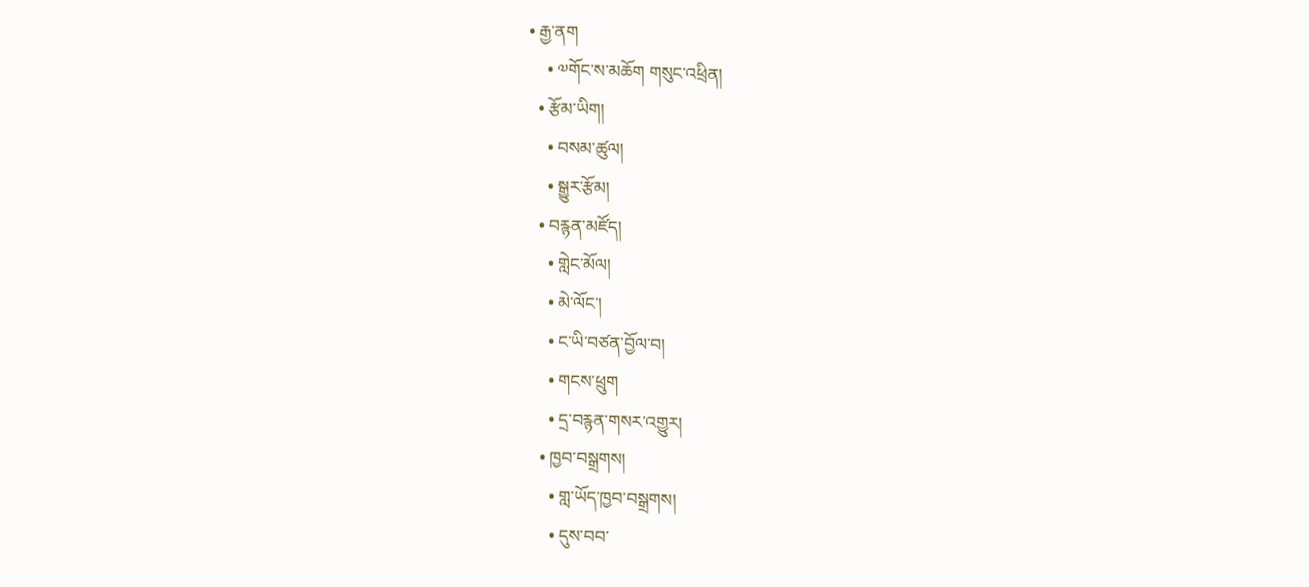• རྒྱ་ནག
    • ༧གོང་ས་མཆོག གསུང་འཕྲིན།
  • རྩོམ་ཡིག།
    • བསམ་ཚུལ།
    • སྒྱུར་རྩོམ།
  • བརྙན་མཛོད།
    • གླེང་མོལ།
    • མེ་ལོང་།
    • ང་ཡི་བཙན་བྱོལ་བ།
    • གངས་ཕྲུག
    • དྲ་བརྙན་གསར་འགྱུར།
  • ཁྱབ་བསྒྲགས།
    • གླ་ཡོད་ཁྱབ་བསྒྲགས།
    • དུས་བབ་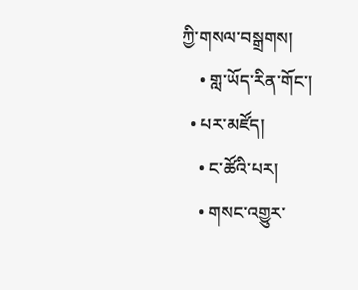ཀྱི་གསལ་བསྒྲགས།
    • གླ་ཡོད་རིན་གོང་།
  • པར་མཛོད།
    • ང་ཚོའི་པར།
    • གསང་འགྱུར་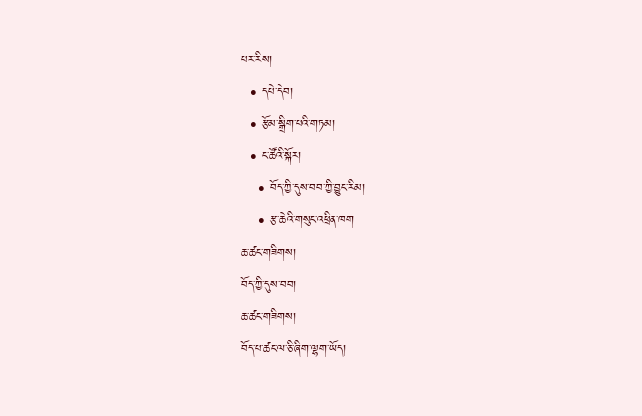པར་རིས།
  • དཔེ་དེབ།
  • རྩོམ་སྒྲིག་པའི་གཏམ།
  • ང་ཚོའི་སྐོར།
    • བོད་ཀྱི་དུས་བབ་ཀྱི་བྱུང་རིམ།
    • རྩ་ཆེའི་གསུང་འཕྲིན་ཁག
ཆ་ཚང་གཟིགས།
བོད་ཀྱི་དུས་བབ།
ཆ་ཚང་གཟིགས།
བོད་པ་ཚང་ལ་ཅི་ཞིག་ལྷག་ཡོད།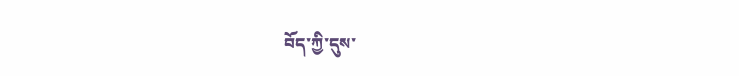བོད་ཀྱི་དུས་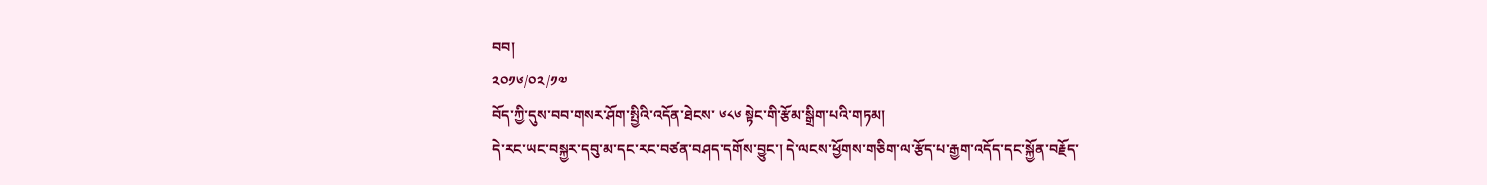བབ།
༢༠༡༦/༠༢/༡༧
བོད་ཀྱི་དུས་བབ་གསར་ཤོག་སྤྱིའི་འདོན་ཐེངས་ ༦༨༦ སྟེང་གི་རྩོམ་སྒྲིག་པའི་གཏམ།
དེ་རང་ཡང་བསྐྱར་དབུ་མ་དང་རང་བཙན་བཤད་དགོས་བྱུང་། དེ་ལངས་ཕྱོགས་གཅིག་ལ་རྩོད་པ་རྒྱག་འདོད་དང་སྐྱོན་བརྗོད་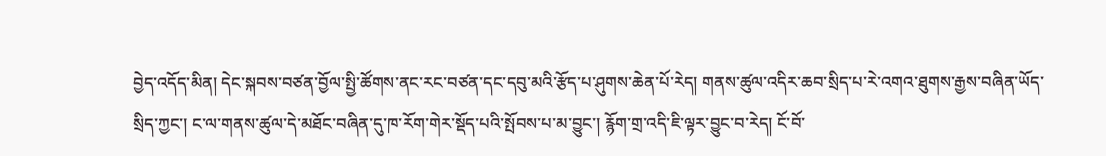བྱེད་འདོད་མིན། དེང་སྐབས་བཙན་བྱོལ་སྤྱི་ཚོགས་ནང་རང་བཙན་དང་དབུ་མའི་རྩོད་པ་ཤུགས་ཆེན་པོ་རེད། གནས་ཚུལ་འདིར་ཆབ་སྲིད་པ་རེ་འགའ་ཐུགས་རྒྱས་བཞིན་ཡོད་སྲིད་ཀྱང་། ང་ལ་གནས་ཚུལ་དེ་མཐོང་བཞིན་དུ་ཁ་རོག་གེར་སྡོད་པའི་སྤོབས་པ་མ་བྱུང་། རྙོག་གྲ་འདི་ཇི་ལྟར་བྱུང་བ་རེད། ངོ་བོ་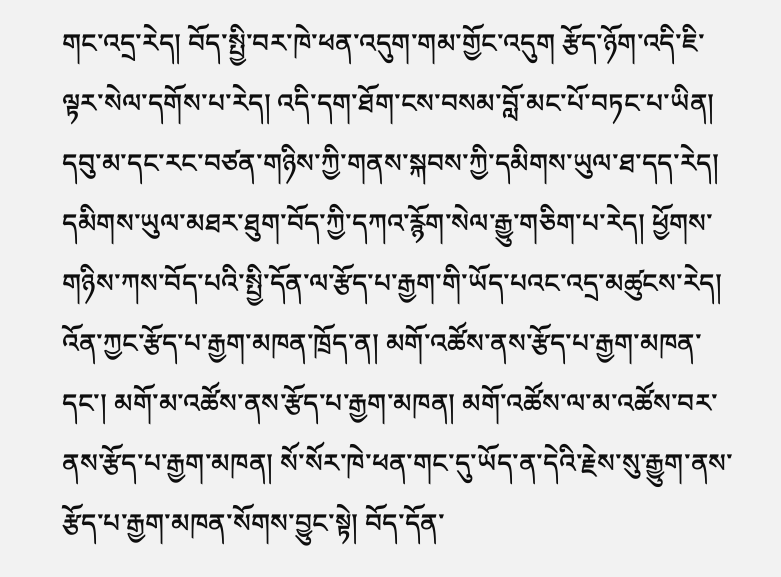གང་འདྲ་རེད། བོད་སྤྱི་བར་ཁེ་ཕན་འདུག་གམ་གྱོང་འདུག རྩོད་ཉོག་འདི་ཇི་ལྟར་སེལ་དགོས་པ་རེད། འདི་དག་ཐོག་ངས་བསམ་བློ་མང་པོ་བཏང་པ་ཡིན།
དབུ་མ་དང་རང་བཙན་གཉིས་ཀྱི་གནས་སྐབས་ཀྱི་དམིགས་ཡུལ་ཐ་དད་རེད། དམིགས་ཡུལ་མཐར་ཐུག་བོད་ཀྱི་དཀའ་རྙོག་སེལ་རྒྱུ་གཅིག་པ་རེད། ཕྱོགས་གཉིས་ཀས་བོད་པའི་སྤྱི་དོན་ལ་རྩོད་པ་རྒྱག་གི་ཡོད་པའང་འདྲ་མཚུངས་རེད། འོན་ཀྱང་རྩོད་པ་རྒྱག་མཁན་ཁྲོད་ན། མགོ་འཚོས་ནས་རྩོད་པ་རྒྱག་མཁན་དང་། མགོ་མ་འཚོས་ནས་རྩོད་པ་རྒྱག་མཁན། མགོ་འཚོས་ལ་མ་འཚོས་བར་ནས་རྩོད་པ་རྒྱག་མཁན། སོ་སོར་ཁེ་ཕན་གང་དུ་ཡོད་ན་དེའི་རྗེས་སུ་རྒྱུག་ནས་རྩོད་པ་རྒྱག་མཁན་སོགས་བྱུང་སྟེ། བོད་དོན་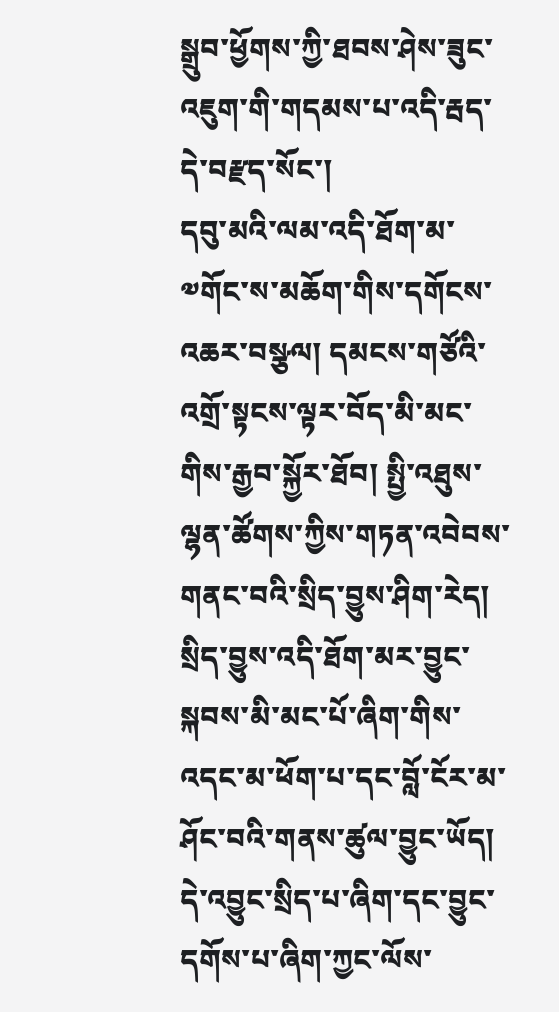སྒྲུབ་ཕྱོགས་ཀྱི་ཐབས་ཤེས་ཟུང་འཇུག་གི་གདམས་པ་འདི་རྦད་དེ་བརྫད་སོང་།
དབུ་མའི་ལམ་འདི་ཐོག་མ་༧གོང་ས་མཆོག་གིས་དགོངས་འཆར་བསྩལ། དམངས་གཙོའི་འགྲོ་སྟངས་ལྟར་བོད་མི་མང་གིས་རྒྱབ་སྐྱོར་ཐོབ། སྤྱི་འཐུས་ལྷན་ཚོགས་ཀྱིས་གཏན་འབེབས་གནང་བའི་སྲིད་བྱུས་ཤིག་རེད། སྲིད་བྱུས་འདི་ཐོག་མར་བྱུང་སྐབས་མི་མང་པོ་ཞིག་གིས་འདང་མ་ཕོག་པ་དང་བློ་ངོར་མ་ཤོང་བའི་གནས་ཚུལ་བྱུང་ཡོད། དེ་འབྱུང་སྲིད་པ་ཞིག་དང་བྱུང་དགོས་པ་ཞིག་ཀྱང་ལོས་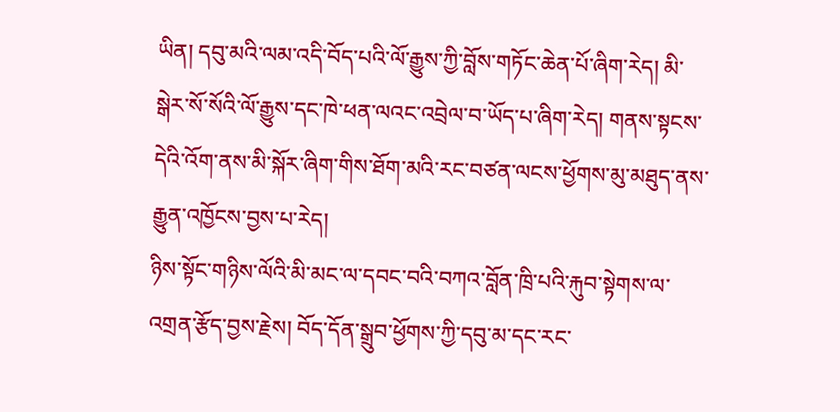ཡིན། དབུ་མའི་ལམ་འདི་བོད་པའི་ལོ་རྒྱུས་ཀྱི་བློས་གཏོང་ཆེན་པོ་ཞིག་རེད། མི་སྒེར་སོ་སོའི་ལོ་རྒྱུས་དང་ཁེ་ཕན་ལའང་འབྲེལ་བ་ཡོད་པ་ཞིག་རེད། གནས་སྟངས་དེའི་འོག་ནས་མི་སྐོར་ཞིག་གིས་ཐོག་མའི་རང་བཙན་ལངས་ཕྱོགས་མུ་མཐུད་ནས་རྒྱུན་འཁྱོངས་བྱས་པ་རེད།
ཉིས་སྟོང་གཉིས་ལོའི་མི་མང་ལ་དབང་བའི་བཀའ་བློན་ཁྲི་པའི་རྐུབ་སྟེགས་ལ་འགྲན་རྩོད་བྱས་རྗེས། བོད་དོན་སྒྲུབ་ཕྱོགས་ཀྱི་དབུ་མ་དང་རང་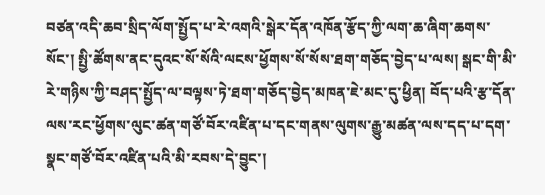བཙན་འདི་ཆབ་སྲིད་ལོག་སྤྱོད་པ་རེ་འགའི་སྒེར་དོན་འཁོན་རྩོད་ཀྱི་ལག་ཆ་ཞིག་ཆགས་སོང་། སྤྱི་ཚོགས་ནང་དུའང་སོ་སོའི་ལངས་ཕྱོགས་སོ་སོས་ཐག་གཅོད་བྱེད་པ་ལས། སྒང་གི་མི་རེ་གཉིས་ཀྱི་བཤད་སྤྱོད་ལ་བལྟས་ཏེ་ཐག་གཅོད་བྱེད་མཁན་ཇེ་མང་དུ་ཕྱིན། བོད་པའི་རྩ་དོན་ལས་རང་ཕྱོགས་ལུང་ཚན་གཙོ་བོར་འཛིན་པ་དང་གནས་ལུགས་རྒྱུ་མཚན་ལས་དད་པ་དག་སྣང་གཙོ་བོར་འཛིན་པའི་མི་རབས་དེ་བྱུང་།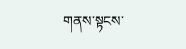གནས་སྟངས་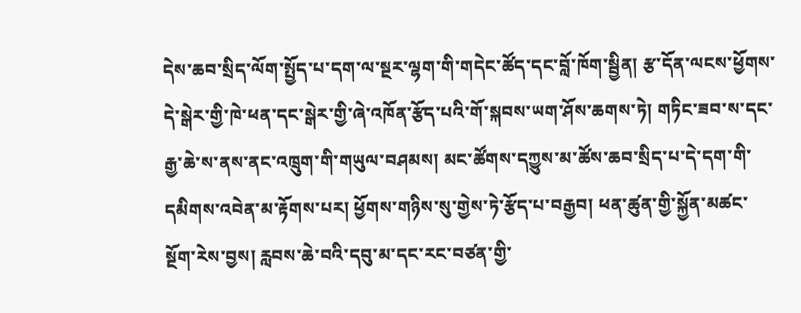དེས་ཆབ་སྲིད་ལོག་སྤྱོད་པ་དག་ལ་སྔར་ལྷག་གི་གདེང་ཚོད་དང་བློ་ཁོག་སྦྱིན། རྩ་དོན་ལངས་ཕྱོགས་དེ་སྒེར་གྱི་ཁེ་ཕན་དང་སྒེར་གྱི་ཞེ་འཁོན་རྩོད་པའི་གོ་སྐབས་ཡག་ཤོས་ཆགས་ཏེ། གཏིང་ཟབ་ས་དང་རྒྱ་ཆེ་ས་ནས་ནང་འཁྲུག་གི་གཡུལ་བཤམས། མང་ཚོགས་དཀྱུས་མ་ཚོས་ཆབ་སྲིད་པ་དེ་དག་གི་དམིགས་འབེན་མ་རྟོགས་པར། ཕྱོགས་གཉིས་སུ་གྱེས་ཏེ་རྩོད་པ་བརྒྱབ། ཕན་ཚུན་གྱི་སྐྱོན་མཚང་སྔོག་རེས་བྱས། རླབས་ཆེ་བའི་དབུ་མ་དང་རང་བཙན་གྱི་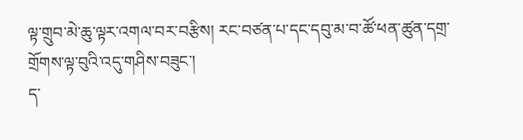ལྟ་གྲུབ་མེ་ཆུ་ལྟར་འགལ་བར་བརྩིས། རང་བཙན་པ་དང་དབུ་མ་བ་ཚོ་ཕན་ཚུན་དགྲ་གྲོགས་ལྟ་བུའི་འདུ་གཤིས་བཟུང་།
ད་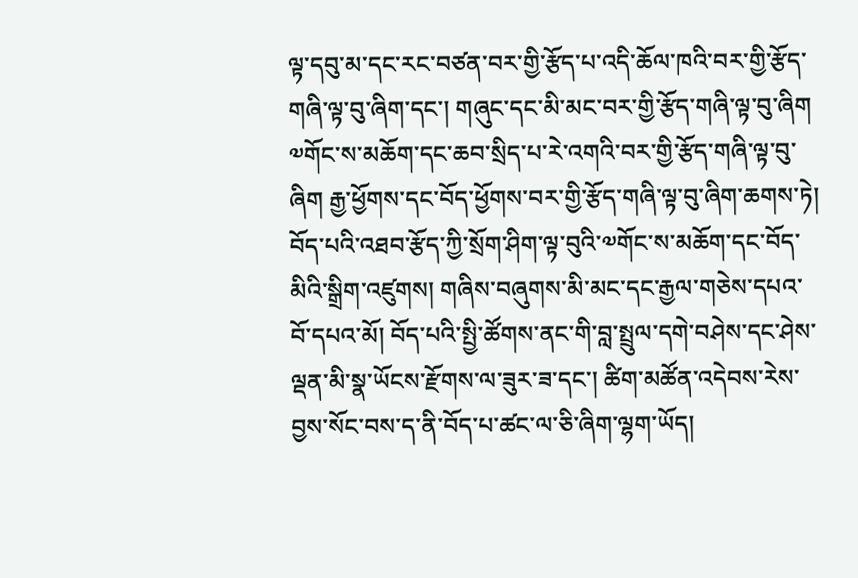ལྟ་དབུ་མ་དང་རང་བཙན་བར་གྱི་རྩོད་པ་འདི་ཆོལ་ཁའི་བར་གྱི་རྩོད་གཞི་ལྟ་བུ་ཞིག་དང་། གཞུང་དང་མི་མང་བར་གྱི་རྩོད་གཞི་ལྟ་བུ་ཞིག ༧གོང་ས་མཆོག་དང་ཆབ་སྲིད་པ་རེ་འགའི་བར་གྱི་རྩོད་གཞི་ལྟ་བུ་ཞིག རྒྱ་ཕྱོགས་དང་བོད་ཕྱོགས་བར་གྱི་རྩོད་གཞི་ལྟ་བུ་ཞིག་ཆགས་ཏེ། བོད་པའི་འཐབ་རྩོད་ཀྱི་སྲོག་ཤིག་ལྟ་བུའི་༧གོང་ས་མཆོག་དང་བོད་མིའི་སྒྲིག་འཛུགས། གཞིས་བཞུགས་མི་མང་དང་རྒྱལ་གཅེས་དཔའ་བོ་དཔའ་མོ། བོད་པའི་སྤྱི་ཚོགས་ནང་གི་བླ་སྤྲུལ་དགེ་བཤེས་དང་ཤེས་ལྡན་མི་སྣ་ཡོངས་རྫོགས་ལ་ཟུར་ཟ་དང་། ཚིག་མཚོན་འདེབས་རེས་བྱས་སོང་བས་ད་ནི་བོད་པ་ཚང་ལ་ཅི་ཞིག་ལྷག་ཡོད།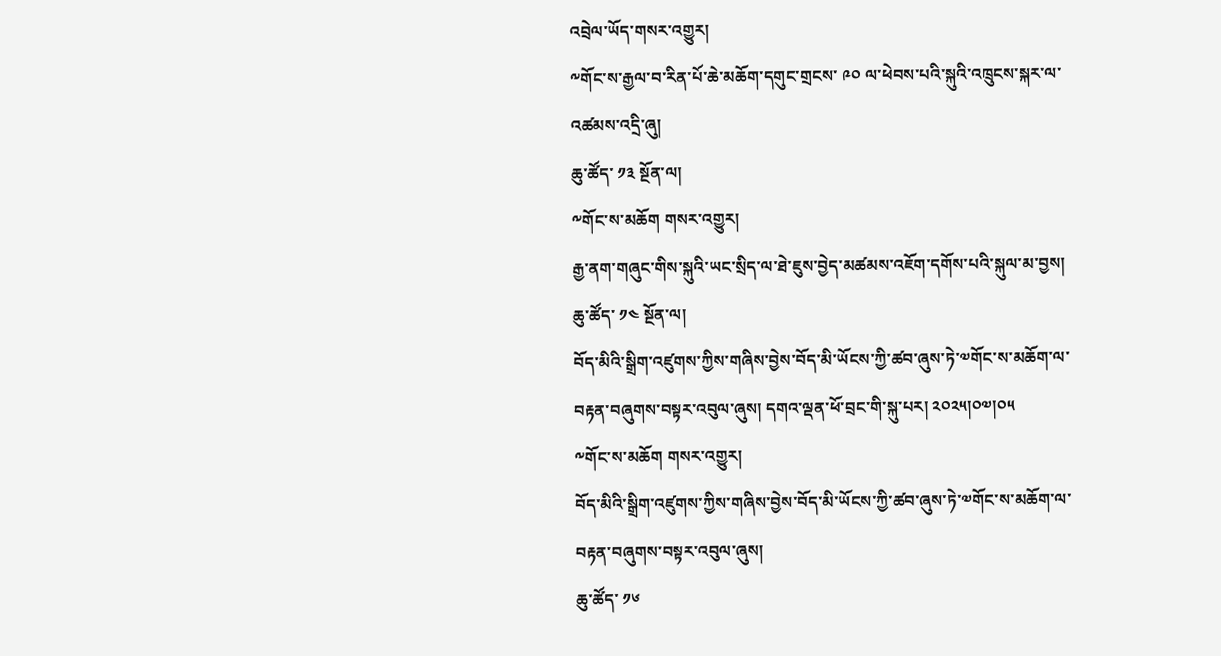འབྲེལ་ཡོད་གསར་འགྱུར།
༸གོང་ས་རྒྱལ་བ་རིན་པོ་ཆེ་མཆོག་དགུང་གྲངས་ ༩༠ ལ་ཕེབས་པའི་སྐུའི་འཁྲུངས་སྐར་ལ་འཚམས་འདྲི་ཞུ།
ཆུ་ཚོད་ ༡༣ སྔོན་ལ།
༸གོང་ས་མཆོག གསར་འགྱུར།
རྒྱ་ནག་གཞུང་གིས་སྐུའི་ཡང་སྲིད་ལ་ཐེ་ཇུས་བྱེད་མཚམས་འཇོག་དགོས་པའི་སྐུལ་མ་བྱས།
ཆུ་ཚོད་ ༡༤ སྔོན་ལ།
བོད་མིའི་སྒྲིག་འཛུགས་ཀྱིས་གཞིས་བྱེས་བོད་མི་ཡོངས་ཀྱི་ཚབ་ཞུས་ཏེ་༧གོང་ས་མཆོག་ལ་བརྟན་བཞུགས་བསྟར་འབུལ་ཞུས། དགའ་ལྡན་ཕོ་བྲང་གི་སྐུ་པར། ༢༠༢༥།༠༧།༠༥
༸གོང་ས་མཆོག གསར་འགྱུར།
བོད་མིའི་སྒྲིག་འཛུགས་ཀྱིས་གཞིས་བྱེས་བོད་མི་ཡོངས་ཀྱི་ཚབ་ཞུས་ཏེ་༧གོང་ས་མཆོག་ལ་བརྟན་བཞུགས་བསྟར་འབུལ་ཞུས།
ཆུ་ཚོད་ ༡༦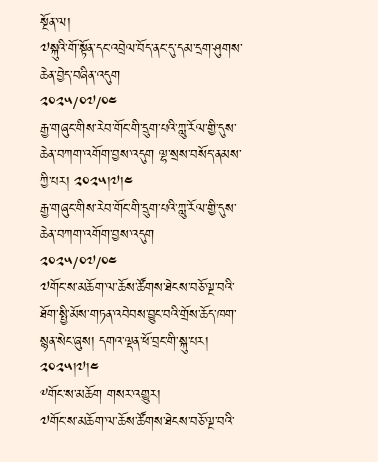སྔོན་ལ།
༧སྐུའི་གོ་སྟོན་དང་འབྲེལ་བོད་ནང་དུ་དམ་དྲག་ཤུགས་ཆེན་བྱེད་བཞིན་འདུག
༢༠༢༥/༠༧/༠༤
རྒྱ་གཞུང་གིས་རེབ་གོང་གི་དྲུག་པའི་ཀླུ་རོལ་གྱི་དུས་ཆེན་བཀག་འགོག་བྱས་འདུག ལྷ་སྲས་བསོད་ནམས་ཀྱི་པར། ༢༠༢༥།༧།༤
རྒྱ་གཞུང་གིས་རེབ་གོང་གི་དྲུག་པའི་ཀླུ་རོལ་གྱི་དུས་ཆེན་བཀག་འགོག་བྱས་འདུག
༢༠༢༥/༠༧/༠༤
༧གོང་ས་མཆོག་ལ་ཆོས་ཚོགས་ཐེངས་བཅོ་ལྔ་བའི་ཐོག་སྤྱི་མོས་གཏན་འབེབས་བྱུང་བའི་གྲོས་ཆོད་ཁག་སྙན་སེང་ཞུས། དགའ་ལྡན་ཕོ་བྲང་གི་སྐུ་པར། ༢༠༢༥།༧།༤
༸གོང་ས་མཆོག གསར་འགྱུར།
༧གོང་ས་མཆོག་ལ་ཆོས་ཚོགས་ཐེངས་བཅོ་ལྔ་བའི་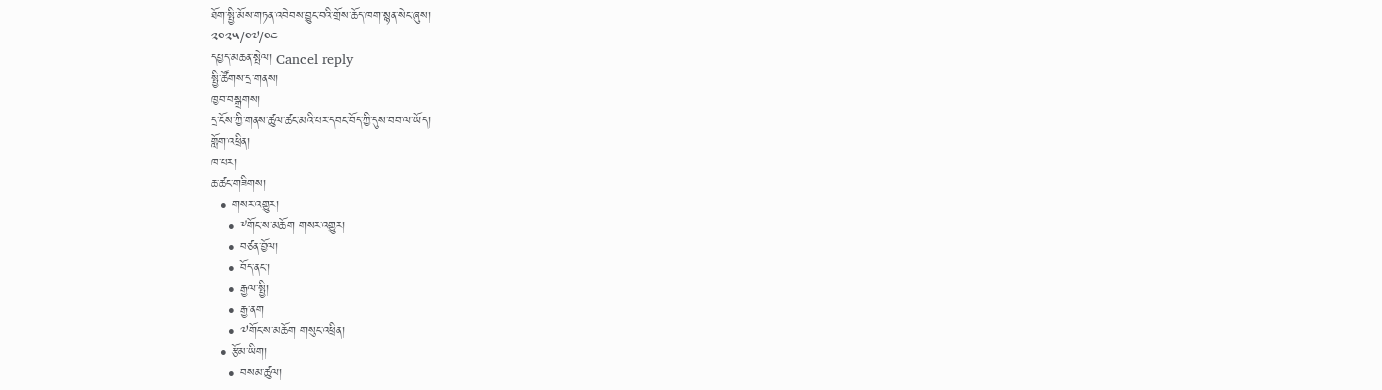ཐོག་སྤྱི་མོས་གཏན་འབེབས་བྱུང་བའི་གྲོས་ཆོད་ཁག་སྙན་སེང་ཞུས།
༢༠༢༥/༠༧/༠༤
དཔྱད་མཆན་སྤེལ། Cancel reply
སྤྱི་ཚོགས་དྲ་གནས།
ཁྱབ་བསྒྲགས།
དྲ་ངོས་ཀྱི་གནས་ཚུལ་ཚང་མའི་པར་དབང་བོད་ཀྱི་དུས་བབ་ལ་ཡོད།
གློག་འཕྲིན།
ཁ་པར།
ཆ་ཚང་གཟིགས།
  • གསར་འགྱུར།
    • ༸གོང་ས་མཆོག གསར་འགྱུར།
    • བཙན་བྱོལ།
    • བོད་ནང་།
    • རྒྱལ་སྤྱི།
    • རྒྱ་ནག
    • ༧གོང་ས་མཆོག གསུང་འཕྲིན།
  • རྩོམ་ཡིག།
    • བསམ་ཚུལ།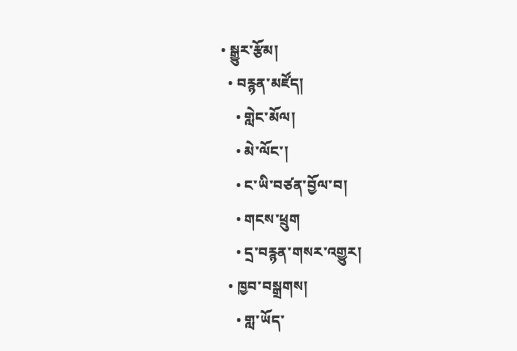• སྒྱུར་རྩོམ།
  • བརྙན་མཛོད།
    • གླེང་མོལ།
    • མེ་ལོང་།
    • ང་ཡི་བཙན་བྱོལ་བ།
    • གངས་ཕྲུག
    • དྲ་བརྙན་གསར་འགྱུར།
  • ཁྱབ་བསྒྲགས།
    • གླ་ཡོད་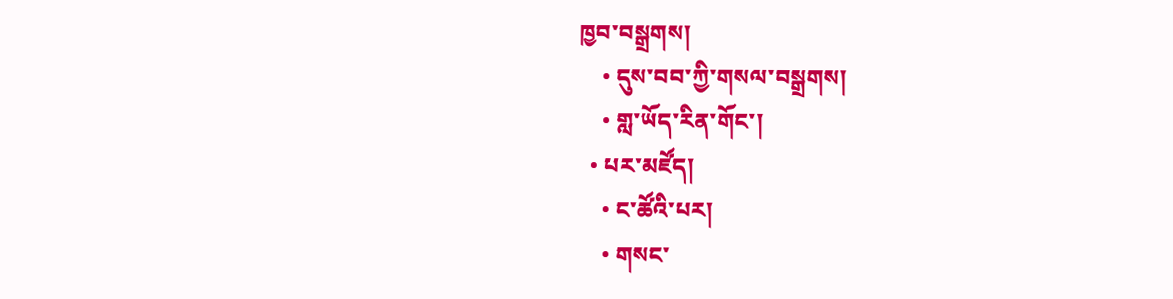ཁྱབ་བསྒྲགས།
    • དུས་བབ་ཀྱི་གསལ་བསྒྲགས།
    • གླ་ཡོད་རིན་གོང་།
  • པར་མཛོད།
    • ང་ཚོའི་པར།
    • གསང་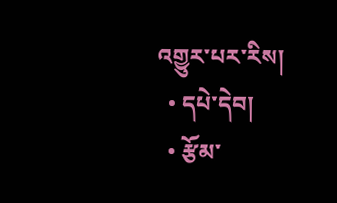འགྱུར་པར་རིས།
  • དཔེ་དེབ།
  • རྩོམ་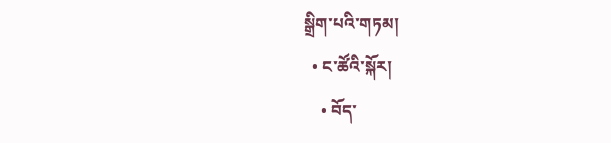སྒྲིག་པའི་གཏམ།
  • ང་ཚོའི་སྐོར།
    • བོད་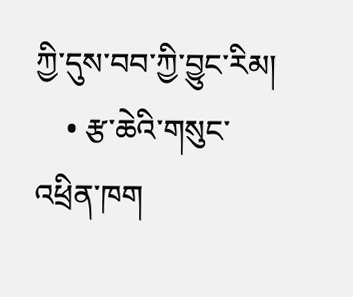ཀྱི་དུས་བབ་ཀྱི་བྱུང་རིམ།
    • རྩ་ཆེའི་གསུང་འཕྲིན་ཁག